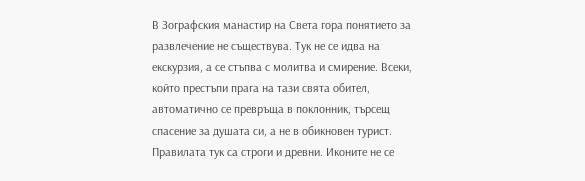В Зографския манастир на Света гора понятието за развлечение не съществува. Тук не се идва на екскурзия, а се стъпва с молитва и смирение. Всеки, който престъпи прага на тази свята обител, автоматично се превръща в поклонник, търсещ спасение за душата си, а не в обикновен турист.
Правилата тук са строги и древни. Иконите не се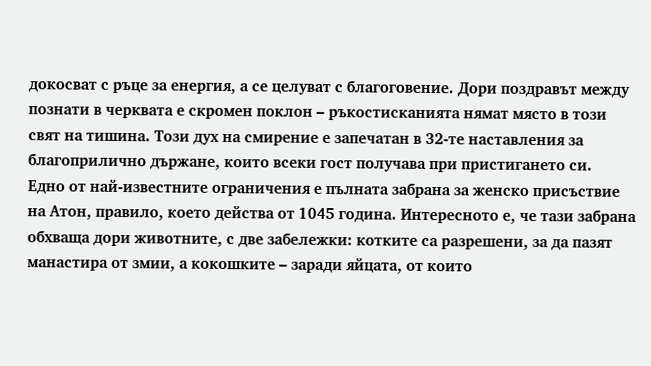докосват с ръце за енергия, а се целуват с благоговение. Дори поздравът между познати в черквата е скромен поклон – ръкостисканията нямат място в този свят на тишина. Този дух на смирение е запечатан в 32-те наставления за благоприлично държане, които всеки гост получава при пристигането си.
Едно от най-известните ограничения е пълната забрана за женско присъствие на Атон, правило, което действа от 1045 година. Интересното е, че тази забрана обхваща дори животните, с две забележки: котките са разрешени, за да пазят манастира от змии, а кокошките – заради яйцата, от които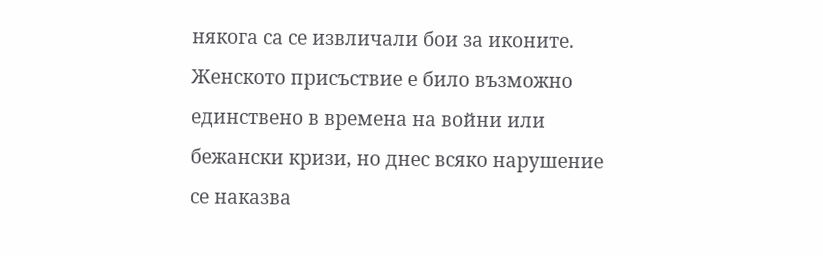някога са се извличали бои за иконите. Женското присъствие е било възможно единствено в времена на войни или бежански кризи, но днес всяко нарушение се наказва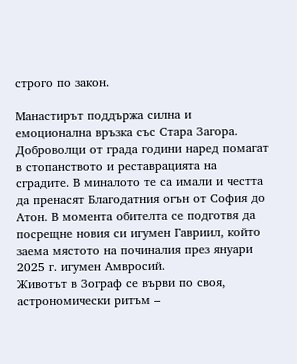строго по закон.

Манастирът поддържа силна и емоционална връзка със Стара Загора. Доброволци от града години наред помагат в стопанството и реставрацията на сградите. В миналото те са имали и честта да пренасят Благодатния огън от София до Атон. В момента обителта се подготвя да посрещне новия си игумен Гавриил, който заема мястото на починалия през януари 2025 г. игумен Амвросий.
Животът в Зограф се върви по своя, астрономически ритъм –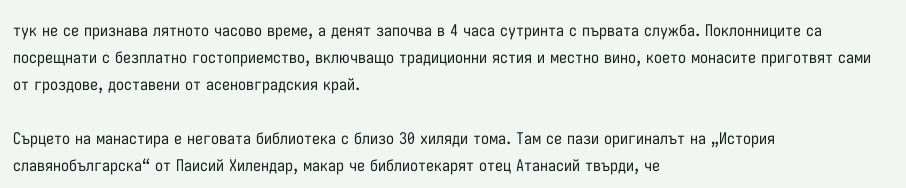тук не се признава лятното часово време, а денят започва в 4 часа сутринта с първата служба. Поклонниците са посрещнати с безплатно гостоприемство, включващо традиционни ястия и местно вино, което монасите приготвят сами от гроздове, доставени от асеновградския край.

Сърцето на манастира е неговата библиотека с близо 30 хиляди тома. Там се пази оригиналът на „История славянобългарска“ от Паисий Хилендар, макар че библиотекарят отец Атанасий твърди, че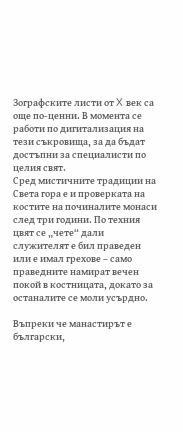Зографските листи от X век са още по-ценни. В момента се работи по дигитализация на тези съкровища, за да бъдат достъпни за специалисти по целия свят.
Сред мистичните традиции на Света гора е и проверката на костите на починалите монаси след три години. По техния цвят се „чете“ дали служителят е бил праведен или е имал грехове – само праведните намират вечен покой в костницата, докато за останалите се моли усърдно.

Въпреки че манастирът е български,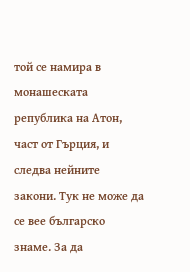той се намира в монашеската република на Атон, част от Гърция, и следва нейните закони. Тук не може да се вее българско знаме. За да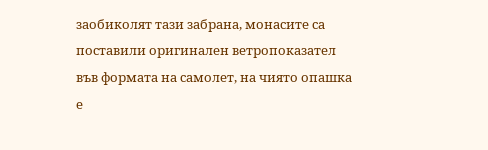заобиколят тази забрана, монасите са поставили оригинален ветропоказател във формата на самолет, на чиято опашка е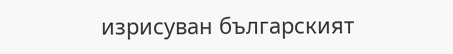изрисуван българският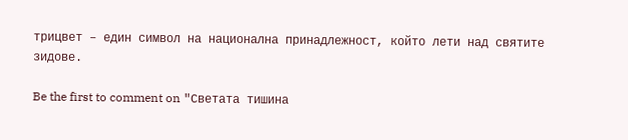трицвет – един символ на национална принадлежност, който лети над святите зидове.

Be the first to comment on "Светата тишина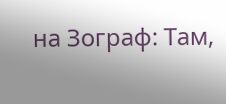на Зограф: Там,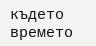където времето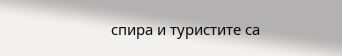спира и туристите са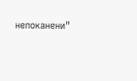непоканени"